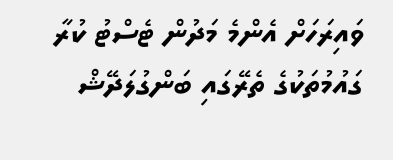ވައިރަހަށް އެންމެ މަދުން ޓެސްޓު ކުރާ ގައުމުތަކުގެ ތެރޭގައި ބަންގުލަދޭޝް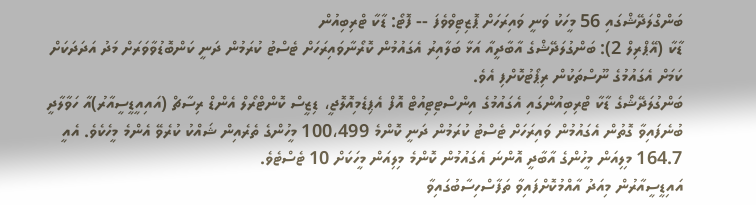ބަންގްލަދޭޝްގައި 56 މީހަކު ވަނީ ވައިރަހަށް ޕޮޒިޓިވްވެފަ -- ފޮޓޯ: ޑާކާ ޓްރިބިއުން
ޑާކާ (އޭޕްރިލް 2): ބަންގުލަދޭޝްގެ އާބާދީއާ އަޅާ ބަލާއިރު އެގައުމުން ކޮރޯނާވައިރަހަށް ޓެސްޓު ކުރަމުން ދަނީ ކަންބޮޑުވާވަރަށް މަދު އަދަދަކަށް ކަމަށް އެގައުމުގެ ނޫސްތަކުން ރިޕޯޓުކޮށްފި އެވެ.
ބަންގުލަދޭޝްގެ ޑާކާ ޓްރިބިއުންގައި އެގައުމުގެ އިންސްޓިޓިއުޓް އޮފް އެޕިޑެމިއޮލޮޖީ، ޑިޒީސް ކޮންޓްރޯލް އެންޑް ރިސާޗް (އައިއީޑީސީއާރު)އާ ހަވާލާދީ ބުނެފައިވާ ގޮތުން އެގައުމުން ވައިރަހަށް ޓެސްޓު ކުރަމުން ދަނީ ކޮންމެ 100،499 މީހުންގެ ތެރެއިން ޝައްކު ކުރެވޭ އެންމެ މީހެކެވެ. އެއީ 164.7 މިލިއަން މީހުންގެ އާބާދީ އޮންނަ އެގައުމުން ކޮންމެ މިލިއަން މީހަކަށް 10 ޓެސްޓެވެ.
އައިޑީސީއާރުން މިއަދު އާއްމުކޮށްފައިވާ ތަފާސްހިސާބުގައިވާ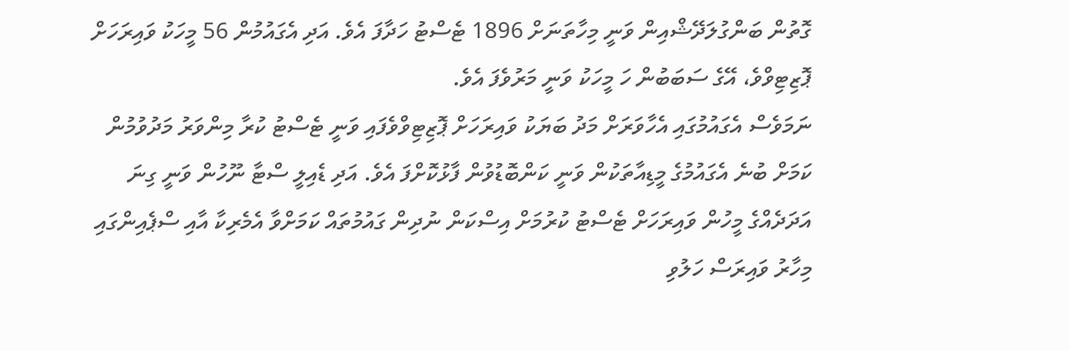ގޮތުން ބަންގުލަދޭޝްއިން ވަނީ މިހާތަނަށް 1896 ޓެސްޓު ހަދާފަ އެވެ. އަދި އެގައުމުން 56 މީހަކު ވައިރަހަށް ޕޮޒިޓިވްވެ، އޭގެ ސަބަބުން ހަ މީހަކު ވަނީ މަރުވެފަ އެވެ.
ނަމަވެސް އެގައުމުގައި އެހާވަރަށް މަދު ބަޔަކު ވައިރަހަށް ޕޮޒިޓިވްވެފައި ވަނީ ޓެސްޓު ކުރާ މިންވަރު މަދުވުމުން ކަމަށް ބުނެ އެގައުމުގެ މީޑިއާތަކުން ވަނީ ކަންބޮޑުވުން ފާޅުކޮށްފަ އެވެ. އަދި ޑެއިލީ ސްޓާ ނޫހުން ވަނީ ގިނަ އަދަދެއްގެ މީހުން ވައިރަހަށް ޓެސްޓު ކުރުމަށް އިސްކަން ނުދިން ގައުމުތައް ކަމަށްވާ އެމެރިކާ އާއި ސްޕެއިންގައި މިހާރު ވައިރަސް ހަލުވި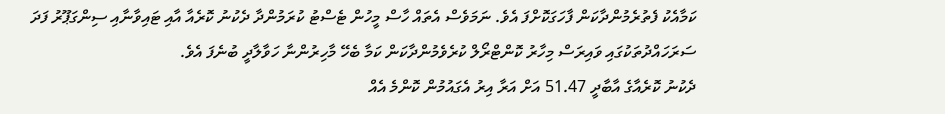ކަމާއެކު ފެތުރެމުންދާކަން ފާހަގަކޮށްފަ އެވެ. ނަމަވެސް އެތައް ހާސް މީހުން ޓެސްޓު ކުރަމުންދާ ދެކުނު ކޮރެއާ އާއި ޓައިވާނާއި ސިންގަޕޫރު ފަދަ ސަރަހައްދުތަކުގައި ވައިރަސް މިހާރު ކޮންޓްރޯލް ކުރެވެމުންދާކަން ކަމާ ބެހޭ މާހިރުންނާ ހަވާލާދީ ބުނެފަ އެވެ.
ދެކުނު ކޮރެއާގެ އާބާދީ 51.47 އަށް އަރާ އިރު އެގައުމުން ކޮންމެ އެއް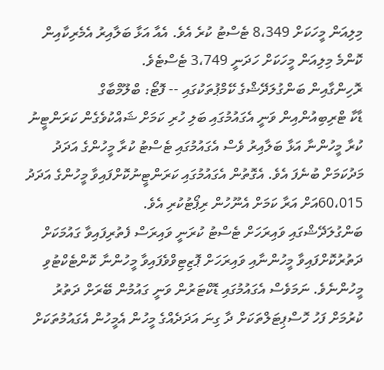މިލިއަން މީހަކަށް 8،349 ޓެސްޓު ކުރެ އެވެ. އެއާ އަޅާ ބަލާއިރު އެމެރިކާއިން ކޮންމެ މިލިއަން މީހަކަށް ހަދަނީ 3،749 ޓެސްޓެވެ.
ރޮހިންގާއިން ބަންގުލަދޭޝްގެ ކޭމްޕުތަކުގައި -- ފޮޓޯ: ބްލޫމްބާގް
ޑާކާ ޓްރިބިއުންއިން ވަނީ އެގައުމުގައި ބަލި ހުރި ކަމަށް ޝައްކުވެގެން ކަރަންޓީނު ކުރާ މީހުންނާ އަޅާ ބަލާއިރު ވެސް އެގައުމުގައި ޓެސްޓު ކުރާ މީހުންގެ އަދަދު މަދުކަމަށް ބުނެފަ އެވެ. އެގޮތުން އެގައުމުގައި ކަރަންޓީނުކޮށްފައިވާ މީހުންގެ އަދަދު 60،015އަށް އަރާ ކަމަށް އެނޫހުން ރިޕޯޓުކުރި އެވެ.
ބަންގުލަދޭޝްގައި ވައިރަހަށް ޓެސްޓު ކުރަނީ ވައިރަސް ފެތުރިފައިވާ ގައުމަކަށް ދަތުރުކޮށްފައިވާ މީހުންނާއި ވައިރަހަށް ޕޮޒިޓިވްވެފައިވާ މީހުންނާ ކޮންޓެކްޓުވި މީހުންނެވެ. ނަމަވެސް އެގައުމުގައި ޑޮކްޓަރުން ވަނީ ގައުމުން ބޭރަށް ދަތުރު ކުރުމަށް ފަހު ހޮސްޕިޓަލްތަކަށް ދާ ގިނަ އަދަދެއްގެ މީހުން އެމީހުން އެގައުމުތަކަށް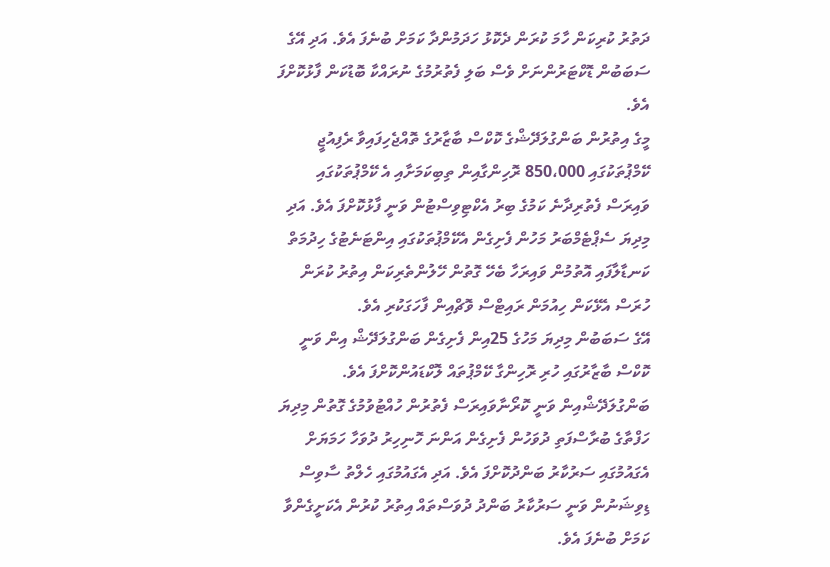ދަތުރު ކުރިކަން ހާމަ ކުރަން ދެކޮޅު ހަދަމުންދާ ކަމަށް ބުނެފަ އެވެ. އަދި އޭގެ ސަބަބުން ޑޮކްޓަރުންނަށް ވެސް ބަލި ފެތުރުމުގެ ނުރައްކާ ބޮޑުކަން ފާޅުކޮށްފަ އެވެ.
މީގެ އިތުރުން ބަންގުލަދޭޝްގެ ކޮކްސް ބާޒާރުގެ ތޮއްޖެހިފައިވާ ރެފިއުޖީ ކޭމްޕުތަކުގައި 850،000 ރޮހިންގާއިން ތިބިކަމަށާއި އެ ކޭމްޕުތަކުގައި ވައިރަސް ފެތުރިދާނެ ކަމުގެ ބިރު އެކްޓިވިސްޓުން ވަނީ ފާޅުކޮށްފަ އެވެ. އަދި މިދިޔަ ސެޕްޓެމްބަރު މަހުން ފެށިގެން އެކޭމްޕުތަކުގައި އިންޓަނެޓުގެ ހިދުމަތް ކަނޑާލާފައި އޮތުމުން ވައިރަހާ ބެހޭ ގޮތުން ހޭލުންތެރިކަން އިތުރު ކުރަން ހުރަސް އެޅޭކަން ހިއުމަން ރައިޓްސް ވޮޗްއިން ފާހަގަކުރި އެވެ.
އޭގެ ސަބަބުން މިދިޔަ މަހުގެ 25އިން ފެށިގެން ބަންގުލަދޭޝް އިން ވަނީ ކޮކްސް ބާޒާރުގައި ހުރި ރޮހިންގާ ކޭމްޕުތައް ލޮކްޑައުންކޮށްފަ އެވެ.
ބަންގުލަދޭޝްއިން ވަނީ ކޮރޯނާވައިރަސް ފެތުރުން ހުއްޓުވުމުގެ ގޮތުން މިދިޔަ ހަފްތާގެ ބުރާސްފަތި ދުވަހުން ފެށިގެން އަންނަ ހޮނިހިރު ދުވަހާ ހަމަޔަށް އެގައުމުގައި ސަރުކާރު ބަންދުކޮށްފަ އެވެ. އަދި އެގައުމުގައި ހެލްތު ސާވިސް ޑިވިޝަނުން ވަނީ ސަރުކާރު ބަންދު ދުވަސްތައް އިތުރު ކުރުން އެކަށީގެންވާ ކަމަށް ބުނެފަ އެވެ.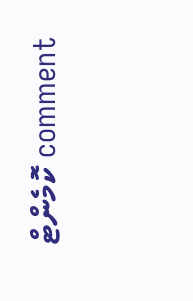comment ކޮމެންޓް